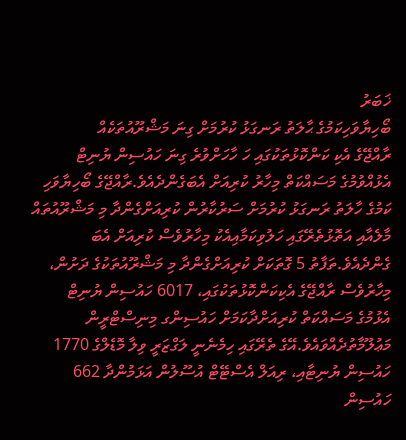ޚަބަރު
ބޯހިޔާވަހިކަމުގެ ޙާލަތު ރަނގަޅު ކުރުމަށް ގިނަ މަޝްރޫއުތަކެއް
ރާއްޖޭގެ އެކި ކަންކޮޅުތަކުގައި ހަ ހާހަށްވުރެ ގިނަ ހައުސިން ޔުނިޓް އެޅުއްވުމުގެ މަސައްކަތް މިހާރު ކުރިއަށް އެބަގެންދެއެވެ.ރާއްޖޭގެ ބޯހިޔާވަހި ކަމުގެ ހާލަތު ރަނގަޅު ކުރުމަށް ސަރުކާރުން ކުރިއަށްގެންދާ މި މަޝްރޫއުތައް މާލެއާއި އަތޮޅުތެރޭގައި ހަލުވިކަމާއިއެކު މިހާރުވެސް ކުރިއަށް އެބަ ގެންދެއެވެ.ތަފާތު 5 ގޮތަކަށް ކުރިއަށްގެންދާ މި މަޝްރޫއުތަކުގެ ދަށުން، މިހާރުވެސް ރާއްޖޭގެ އެކިކަންކޮޅުތަކުގައި، 6017 ހައުސިން ޔުނިޓް އެޅުމުގެ މަސައްކަތް ކުރިއަށްދާކަމަށް ހައުސިންގ މިނިސްޓްރީން މަޢުލޫމާތުދެއްވައެވެ.އޭގެ ތެރޭގައި ހިމެނެނީ ލަގްޒަރީ ވިލާ މޮޑެލްގެ 1770 ހައުސިން ޔުނިޓާއި، ރިއަލް އެސްޓޭޓް އުސޫލުން އަޅަމުންދާ 662 ހައުސިން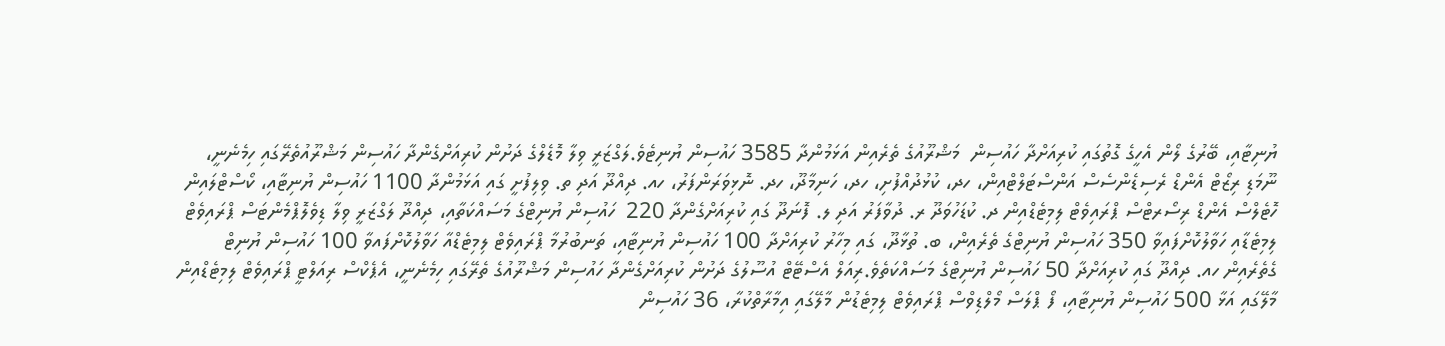ޔުނިޓާއި، ބޭރުގެ ލޯން އެހީގެ ގޮތުގައި ކުރިއަށްދާ ހައުސިން  މަޝްރޫއުގެ ތެރެއިން އަޅަމުންދާ 3585 ހައުސިން ޔުނިޓެވެ.ލަގްޒަރީ ވިލާ މޮޑެލްގެ ދަށުން ކުރިއަށްގެންދާ ހައުސިން މަޝްރޫއުތެރޭގައި ހިމެނެނީ، ނޫމަޑި ރިޒޯޓް އެންޑް ރެސިޑެންސެސް އަންސްޓަލްޓްއިން، ހދ، ކުޅުދުއްފުށި، ހދ، ހަނިމާދޫ، ހދ. ނޮޅިވަރަންފަރު، ހއ. ދިއްދޫ އަދި ތ. ވިލިފުށީ ގައި އަޅަމުންދާ 1100 ހައުސިން ޔުނިޓާއި، ކޯސްޓްލައިން ހޮޓެލްސް އެންޑް ރިސޯރޓްސް ޕްރައިވެޓް ލިމިޓެޑްއިން ދ. ކުޑަހުވަދޫ ރ. ދުވާފަރު އަދި ލ. ފޮނަދޫ ގައި ކުރިއަށްގެންދާ 220  ހައުސިން ޔުނިޓްގެ މަސައްކަތާއި، ދިއްދޫ ލަގްޒަރީ ވިލާ ޑިވެލޮޕްމެންޓަސް ޕްރައިވެޓް ލިމިޓެޑާއި ހަވާލުކޮށްފައިވާ 350 ހައުސިން ޔުނިޓްގެ ތެރެއިން، ބ. ތުޅާދޫ، ގައި މިހާރު ކުރިއަށްދާ 100 ހައުސިން ޔުނިޓާއި، ތަނބުރުމާ ޕްރައިވެޓް ލިމިޓެޑްއާ ހަވާލުކޮށްފައވާ 100 ހައުސިން ޔުނިޓް ގެތެރެއިން ހއ. ދިއްދޫ ގައި ކުރިއަށްދާ 50 ހައުސިން ޔުނިޓްގެ މަސައްކަތެވެ.ރިއަލް އެސްޓޭޓް އުސޫލުގެ ދަށުން ކުރިއަށްގެންދާ ހައުސިން މަޝްރޫއުގެ ތެރޭގައި ހިމެނެނީ، އެޕެކްސް ރިއަލްޓީ ޕްރައިވެޓް ލިމިޓެޑްއިން މާލޭގައި އަޅާ 500 ހައުސިން ޔުނިޓާއި، ފޯ ޕްލަސް މޯލްޑިވްސް ޕްރައިވެޓް ލިމިޓެޑުން މާލޭގައި އިމާރާތްކުރާ، 36 ހައުސިން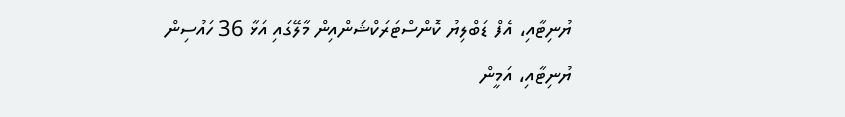ޔުނިޓާއި، އެފް ޑަބްލިޔު ކޮންސްޓަރަކްޝަންއިން މާލޭގައި އަޅާ 36 ހައުސިން ޔުނިޓާއި، އަމީން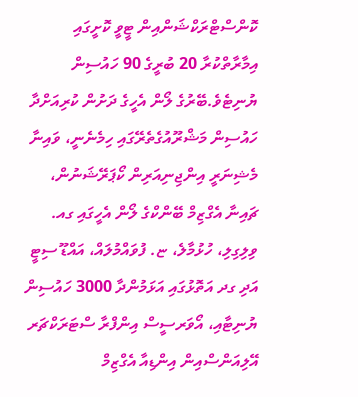ކޮންސްޓްރަކްޝަންއިން ޓީވީ ކޮށީގައި އިމާރާތްކުރާ 20 ބުރީގެ 90 ހައުސިން ޔުނިޓެވެ.ބޭރުގެ ލޯން އެހީގެ ދަށުން ކުރިއަށްދާ ހައުސިން މަޝްރޫއުގެތެރޭގައި ހިމެނެނީ، ވައިނާ މެޝިނަރީ އިންޖިނިއަރިން ކޯޕަރޭޝަނުން، ޗައިނާ އެގްޒިމް ބޭންކްގެ ލޯން އެހީގައި ގއ. ވިލިގިލި، ހުޅުމާލެ، ޏ. ފުވައްމުލައް، އައްޑޫ ސިޓީ އަދި ގދ އަތޮޅުގައި އަޅަމުންދާ 3000 ހައުސިން ޔުނިޓާއި، އޯވަރސީސް އިންފްރާ ސްޓަރަކްޗަރ އޭލިއަންސްއިން އިންޑިއާ އެގްޒިމް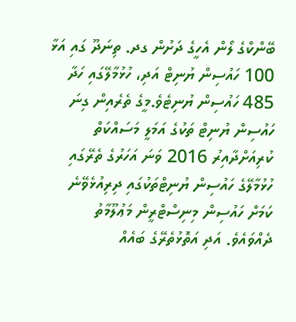ބޭންކްގެ ލޯން އެހީގެ ދަށުން ގދ. ތިނަދޫ ގައި އަޅާ 100 ހައުސިން ޔުނިޓް އަދި، ހުޅުމާލޭގައި ހަދާ 485 ހައުސިން ޔުނިޓެވެ.މީގެ ތެރެއިން ގިނަ ހައުސިން ޔުނިޓް ތަކުގެ އަމަލީ މަސައްކަތް ކުރިއަށްދާއިރު 2016 ވަނަ އަހަރުގެ ތެރޭގައި ހުޅުމާލޭގެ ހައުސިން ޔުނިޓްތަކުގައި ދިރިއުޅެވޭނެ ކަމަށް ހައުސިން މިނިސްޓްރީން މަޢުލޫމާތު ދެއްވައެވެ. އަދި އަތޮޅުތެރޭގެ ބައެއް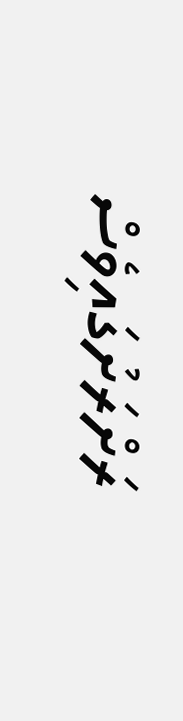ރަށްރަށުގައިވެސް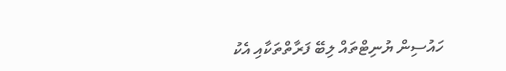ހައުސިން ޔުނިޓްތައް ލިބޭ ފަރާތްތަކާއި އެކު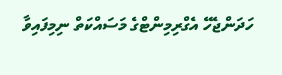ހަދަންޖެހޭ އެގްރިމިންޓްގެ މަސައްކަތް ނިމިފައިވާ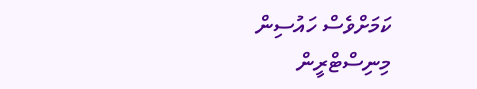ކަމަށްވެސް ހައުސިން މިނިސްޓްރީން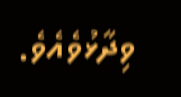ވިދާޅުވެއެވެ.